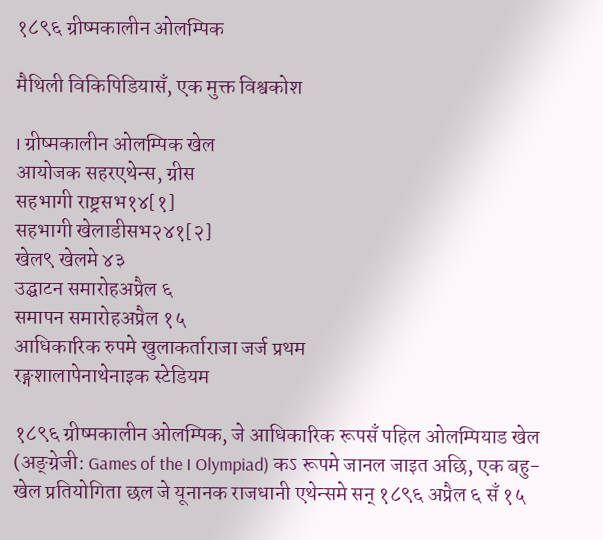१८९६ ग्रीष्मकालीन ओलम्पिक

मैथिली विकिपिडियासँ, एक मुक्त विश्वकोश

I ग्रीष्मकालीन ओलम्पिक खेल
आयोजक सहरएथेन्स, ग्रीस
सहभागी राष्ट्रसभ१४[१]
सहभागी खेलाडीसभ२४१[२]
खेल९ खेलमे ४३
उद्घाटन समारोहअप्रैल ६
समापन समारोहअप्रैल १५
आधिकारिक रुपमे खुलाकर्ताराजा जर्ज प्रथम
रङ्गशालापेनाथेनाइक स्टेडियम

१८९६ ग्रीष्मकालीन ओलम्पिक, जे आधिकारिक रूपसँ पहिल ओलम्पियाड खेल (अङ्ग्रेजी: Games of the I Olympiad) कऽ रूपमे जानल जाइत अछि, एक बहु-खेल प्रतियोगिता छल जे यूनानक राजधानी एथेन्समे सन् १८९६ अप्रैल ६ सँ १५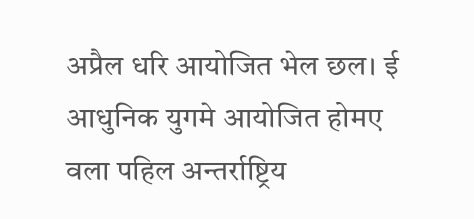अप्रैल धरि आयोजित भेल छल। ई आधुनिक युगमे आयोजित होमए वला पहिल अन्तर्राष्ट्रिय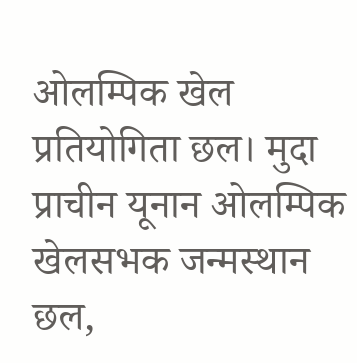ओलम्पिक खेल प्रतियोगिता छल। मुदा प्राचीन यूनान ओलम्पिक खेलसभक जन्मस्थान छल,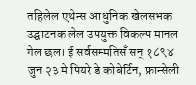तहिलेल एथेन्स आधुनिक खेलसभक उद्घाटनक लेल उपयुक्त विकल्प मानल गेल छल। ई सर्वसम्मतिसँ सन् १८९४ जुन २३ मे पियरे डे कोबेर्टिन, फ्रान्सेली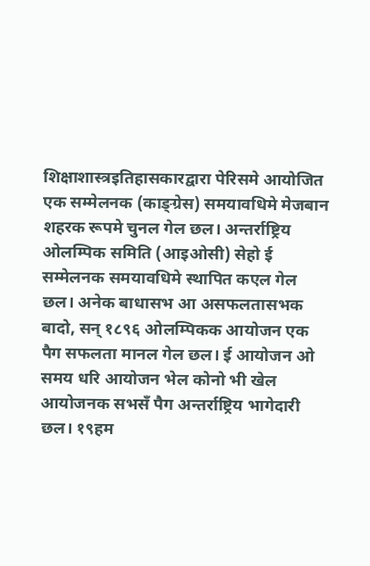शिक्षाशास्त्रइतिहासकारद्वारा पेरिसमे आयोजित एक सम्मेलनक (काङ्ग्रेस) समयावधिमे मेजबान शहरक रूपमे चुनल गेल छल। अन्तर्राष्ट्रिय ओलम्पिक समिति (आइओसी) सेहो ई सम्मेलनक समयावधिमे स्थापित कएल गेल छल। अनेक बाधासभ आ असफलतासभक बादो, सन् १८९६ ओलम्पिकक आयोजन एक पैग सफलता मानल गेल छल। ई आयोजन ओ समय धरि आयोजन भेल कोनो भी खेल आयोजनक सभसँ पैग अन्तर्राष्ट्रिय भागेदारी छल। १९हम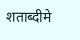शताब्दीमे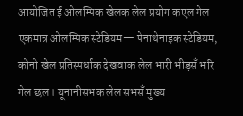आयोजित ई ओलम्पिक खेलक लेल प्रयोग कएल गेल एकमात्र ओलम्पिक स्टेडियम— पेनाथेनाइक स्टेडियम, कोनो खेल प्रतिस्पर्धाक देखवाक लेल भारी भीड़सँ भरि गेल छल। यूनानीसभक लेल सभसँ मुख्य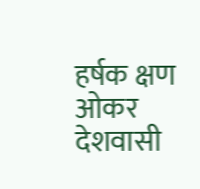हर्षक क्षण ओकर देशवासी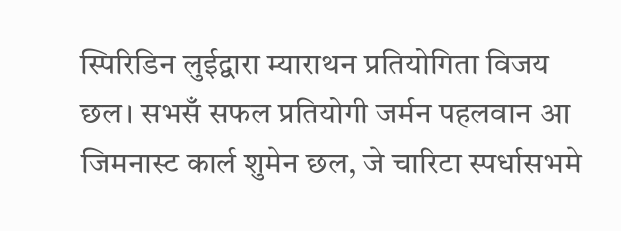स्पिरिडिन लुईद्वारा म्याराथन प्रतियोगिता विजय छल। सभसँ सफल प्रतियोगी जर्मन पहलवान आ जिमनास्ट कार्ल शुमेन छल, जे चारिटा स्पर्धासभमे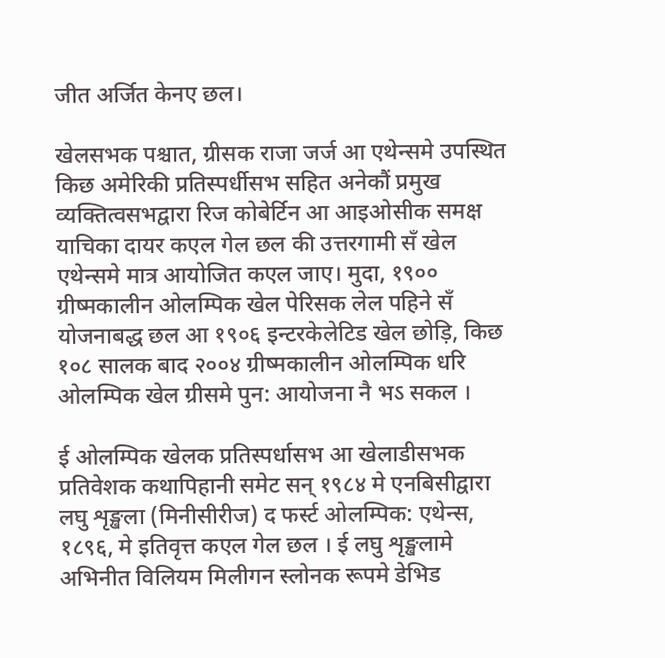जीत अर्जित केनए छल।

खेलसभक पश्चात, ग्रीसक राजा जर्ज आ एथेन्समे उपस्थित किछ अमेरिकी प्रतिस्पर्धीसभ सहित अनेकौं प्रमुख व्यक्तित्वसभद्वारा रिज कोबेर्टिन आ आइओसीक समक्ष याचिका दायर कएल गेल छल की उत्तरगामी सँ खेल एथेन्समे मात्र आयोजित कएल जाए। मुदा, १९०० ग्रीष्मकालीन ओलम्पिक खेल पेरिसक लेल पहिने सँ योजनाबद्ध छल आ १९०६ इन्टरकेलेटिड खेल छोड़ि, किछ १०८ सालक बाद २००४ ग्रीष्मकालीन ओलम्पिक धरि ओलम्पिक खेल ग्रीसमे पुन: आयोजना नै भऽ सकल ।

ई ओलम्पिक खेलक प्रतिस्पर्धासभ आ खेलाडीसभक प्रतिवेशक कथापिहानी समेट सन् १९८४ मे एनबिसीद्वारा लघु शृङ्खला (मिनीसीरीज) द फर्स्ट ओलम्पिक: एथेन्स, १८९६, मे इतिवृत्त कएल गेल छल । ई लघु शृङ्खलामे अभिनीत विलियम मिलीगन स्लोनक रूपमे डेभिड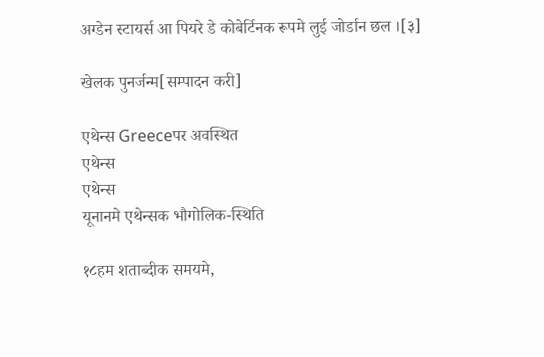अग्डेन स्टायर्स आ पियरे डे कोबेर्टिनक रूपमे लुई जोर्डान छल ।[३]

खेलक पुनर्जन्म[सम्पादन करी]

एथेन्स Greeceपर अवस्थित
एथेन्स
एथेन्स
यूनानमे एथेन्सक भौगोलिक-स्थिति

१८हम शताब्दीक समयमे,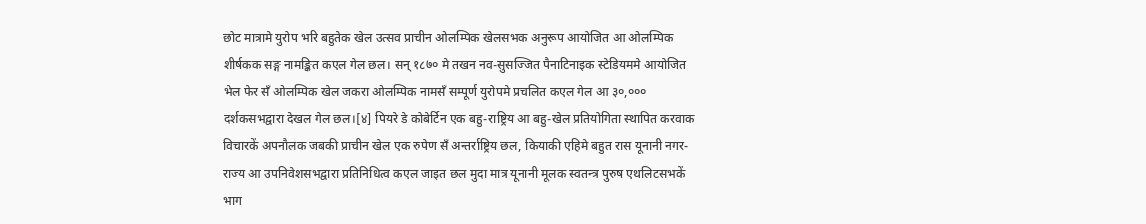छोट मात्रामे युरोप भरि बहुतेक खेल उत्सव प्राचीन ओलम्पिक खेलसभक अनुरूप आयोजित आ ओलम्पिक शीर्षकक सङ्ग नामङ्कित कएल गेल छल। सन् १८७० मे तखन नव-सुसज्जित पैनाटिनाइक स्टेडियममे आयोजित भेल फेर सँ ओलम्पिक खेल जकरा ओलम्पिक नामसँ सम्पूर्ण युरोपमे प्रचलित कएल गेल आ ३०,००० दर्शकसभद्वारा देखल गेल छल।[४] पियरे डे कोबेर्टिन एक बहु-राष्ट्रिय आ बहु-खेल प्रतियोगिता स्थापित करवाक विचारकें अपनौलक जबकी प्राचीन खेल एक रुपेण सँ अन्तर्राष्ट्रिय छल, कियाकी एहिमे बहुत रास यूनानी नगर-राज्य आ उपनिवेशसभद्वारा प्रतिनिधित्व कएल जाइत छल मुदा मात्र यूनानी मूलक स्वतन्त्र पुरुष एथलिटसभकें भाग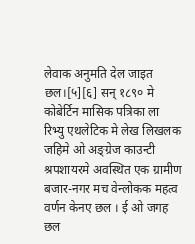लेवाक अनुमति देल जाइत छल।[५][६] सन् १८९० मे कोबेर्टिन मासिक पत्रिका ला रिभ्यु एथलेटिक मे लेख लिखलक जहिमे ओ अङ्ग्रेज काउन्टी श्रपशायरमे अवस्थित एक ग्रामीण बजार-नगर मच वेन्लोकक महत्व वर्णन केनए छल । ई ओ जगह छल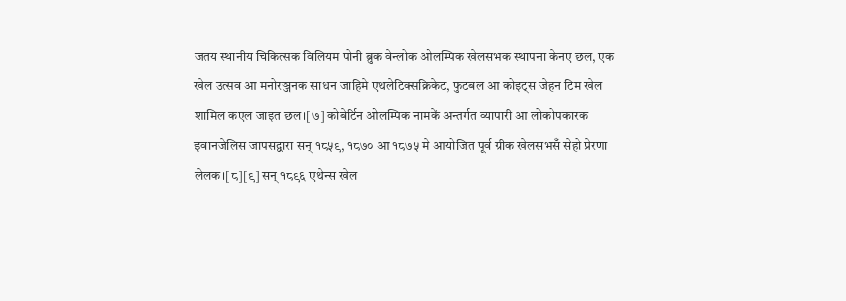जतय स्थानीय चिकित्सक विलियम पोनी ब्रुक वेन्लोक ओलम्पिक खेलसभक स्थापना केनए छल, एक खेल उत्सव आ मनोरञ्जनक साधन जाहिमे एथलेटिक्सक्रिकेट, फुटबल आ कोइट्स जेहन टिम खेल शामिल कएल जाइत छल।[७] कोबेर्टिन ओलम्पिक नामकें अन्तर्गत व्यापारी आ लोकोपकारक इवानजेलिस जापसद्वारा सन् १८५९, १८७० आ १८७५ मे आयोजित पूर्व ग्रीक खेलसभसँ सेहो प्रेरणा लेलक।[८][९] सन् १८९६ एथेन्स खेल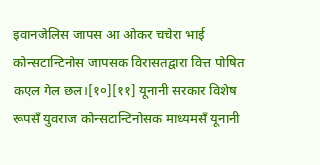इवानजेलिस जापस आ ओकर चचेरा भाई कोन्सटान्टिनोस जापसक विरासतद्वारा वित्त पोषित कएल गेल छल।[१०][११] यूनानी सरकार विशेष रूपसँ युवराज कोन्सटान्टिनोसक माध्यमसँ यूनानी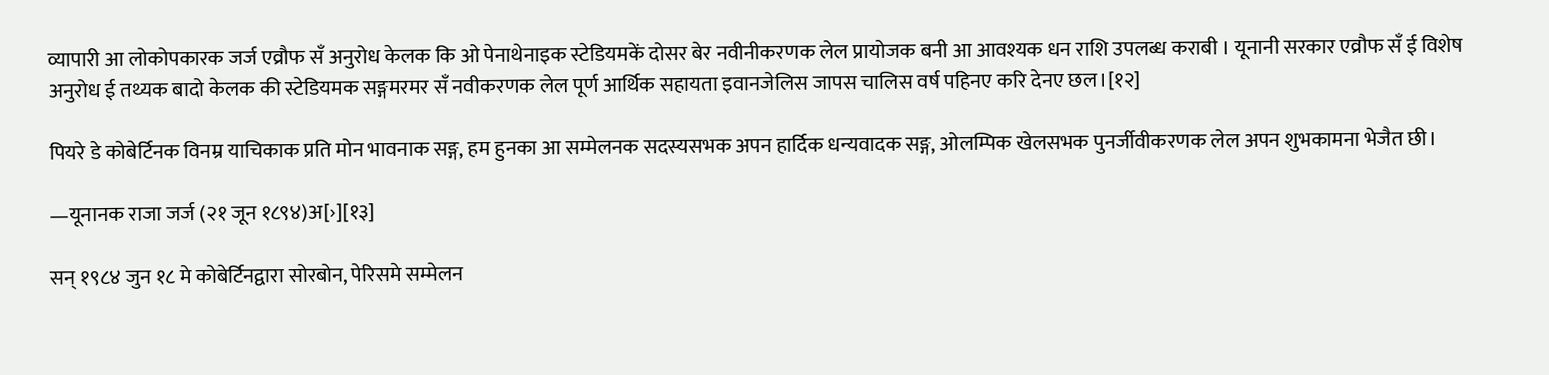व्यापारी आ लोकोपकारक जर्ज एव्रौफ सँ अनुरोध केलक कि ओ पेनाथेनाइक स्टेडियमकें दोसर बेर नवीनीकरणक लेल प्रायोजक बनी आ आवश्यक धन राशि उपलब्ध कराबी । यूनानी सरकार एव्रौफ सँ ई विशेष अनुरोध ई तथ्यक बादो केलक की स्टेडियमक सङ्गमरमर सँ नवीकरणक लेल पूर्ण आर्थिक सहायता इवानजेलिस जापस चालिस वर्ष पहिनए करि देनए छल।[१२]

पियरे डे कोबेर्टिनक विनम्र याचिकाक प्रति मोन भावनाक सङ्ग, हम हुनका आ सम्मेलनक सदस्यसभक अपन हार्दिक धन्यवादक सङ्ग, ओलम्पिक खेलसभक पुनर्जीवीकरणक लेल अपन शुभकामना भेजैत छी।

—यूनानक राजा जर्ज (२१ जून १८९४)अ[›][१३]

सन् १९८४ जुन १८ मे कोबेर्टिनद्वारा सोरबोन, पेरिसमे सम्मेलन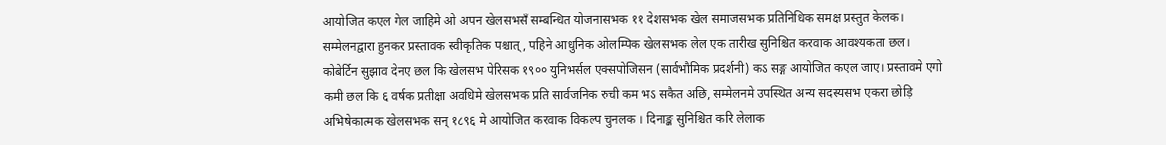आयोजित कएल गेल जाहिमे ओ अपन खेलसभसँ सम्बन्धित योजनासभक ११ देशसभक खेल समाजसभक प्रतिनिधिक समक्ष प्रस्तुत केलक। सम्मेलनद्वारा हुनकर प्रस्तावक स्वीकृतिक पश्चात्, पहिने आधुनिक ओलम्पिक खेलसभक लेल एक तारीख सुनिश्चित करवाक आवश्यकता छल। कोबेर्टिन सुझाव देनए छल कि खेलसभ पेरिसक १९०० युनिभर्सल एक्सपोजिसन (सार्वभौमिक प्रदर्शनी) कऽ सङ्ग आयोजित कएल जाए। प्रस्तावमे एगो कमी छल कि ६ वर्षक प्रतीक्षा अवधिमे खेलसभक प्रति सार्वजनिक रुची कम भऽ सकैत अछि, सम्मेलनमे उपस्थित अन्य सदस्यसभ एकरा छोड़ि अभिषेकात्मक खेलसभक सन् १८९६ मे आयोजित करवाक विकल्प चुनलक । दिनाङ्क सुनिश्चित करि लेलाक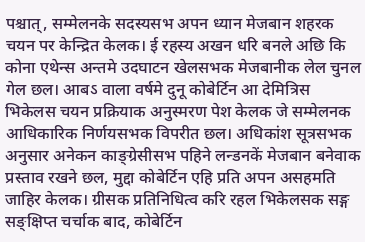पश्चात्, सम्मेलनके सदस्यसभ अपन ध्यान मेजबान शहरक चयन पर केन्द्रित केलक। ई रहस्य अखन धरि बनले अछि कि कोना एथेन्स अन्तमे उदघाटन खेलसभक मेजबानीक लेल चुनल गेल छल। आबऽ वाला वर्षमे दुनू कोबेर्टिन आ देमित्रिस भिकेलस चयन प्रक्रियाक अनुस्मरण पेश केलक जे सम्मेलनक आधिकारिक निर्णयसभक विपरीत छल। अधिकांश सूत्रसभक अनुसार अनेकन काङ्ग्रेसीसभ पहिने लन्डनकें मेजबान बनेवाक प्रस्ताव रखने छल, मुद्दा कोबेर्टिन एहि प्रति अपन असहमति जाहिर केलक। ग्रीसक प्रतिनिधित्व करि रहल भिकेलसक सङ्ग सङ्क्षिप्त चर्चाक बाद, कोबेर्टिन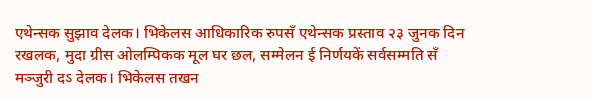एथेन्सक सुझाव देलक। भिकेलस आधिकारिक रुपसँ एथेन्सक प्रस्ताव २३ जुनक दिन रखलक, मुदा ग्रीस ओलम्पिकक मूल घर छल, सम्मेलन ई निर्णयकें सर्वसम्मति सँ मञ्जुरी दऽ देलक। भिकेलस तखन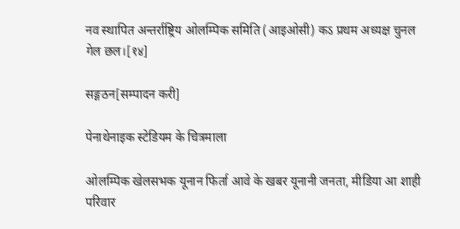नव स्थापित अन्तर्राष्ट्रिय ओलम्पिक समिति (आइओसी) कऽ प्रथम अध्यक्ष चुनल गेल छल।[१४]

सङ्गठन[सम्पादन करी]

पेनाथेनाइक स्टेडियम के चित्रमाला

ओलम्पिक खेलसभक यूनान फिर्ता आवे के खबर यूनानी जनता, मीडिया आ शाही परिवार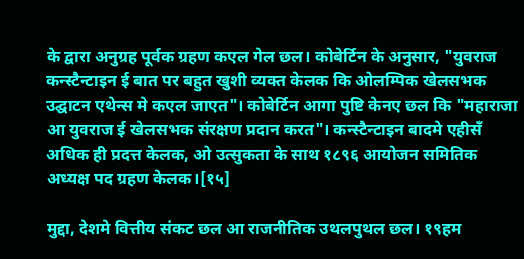के द्वारा अनुग्रह पूर्वक ग्रहण कएल गेल छल। कोबेर्टिन के अनुसार, "युवराज कन्स्टैन्टाइन ई बात पर बहुत खुशी व्यक्त केलक कि ओलम्पिक खेलसभक उद्घाटन एथेन्स मे कएल जाएत"। कोबेर्टिन आगा पुष्टि केनए छल कि "महाराजा आ युवराज ई खेलसभक संरक्षण प्रदान करत"। कन्स्टैन्टाइन बादमे एहीसँ अधिक ही प्रदत्त केलक, ओ उत्सुकता के साथ १८९६ आयोजन समितिक अध्यक्ष पद ग्रहण केलक।[१५]

मुद्दा, देशमे वित्तीय संकट छल आ राजनीतिक उथलपुथल छल। १९हम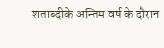शताब्दीके अन्तिम वर्ष के दौरान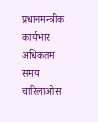प्रधानमन्त्रीक कार्यभार अधिकतम समय चारिलाओस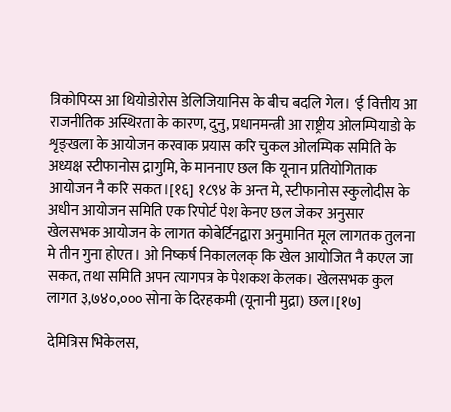त्रिकोपिय्स आ थियोडोरोस डेलिजियानिस के बीच बदलि गेल। 'ई वित्तीय आ राजनीतिक अस्थिरता के कारण, दुनु, प्रधानमन्त्री आ राष्ट्रीय ओलम्पियाडो के शृङ्खला के आयोजन करवाक प्रयास करि चुकल ओलम्पिक समिति के अध्यक्ष स्टीफानोस द्रागुमि, के माननाए छल कि यूनान प्रतियोगिताक आयोजन नै करि सकत।[१६] १८९४ के अन्त मे, स्टीफानोस स्कुलोदीस के अधीन आयोजन समिति एक रिपोर्ट पेश केनए छल जेकर अनुसार खेलसभक आयोजन के लागत कोबेर्टिनद्वारा अनुमानित मूल लागतक तुलना मे तीन गुना होएत। ओ निष्कर्ष निकाललक् कि खेल आयोजित नै कएल जा सकत, तथा समिति अपन त्यागपत्र के पेशकश केलक। खेलसभक कुल लागत ३,७४०,००० सोना के दिरहकमी (यूनानी मुद्रा) छल।[१७]

देमित्रिस भिकेलस,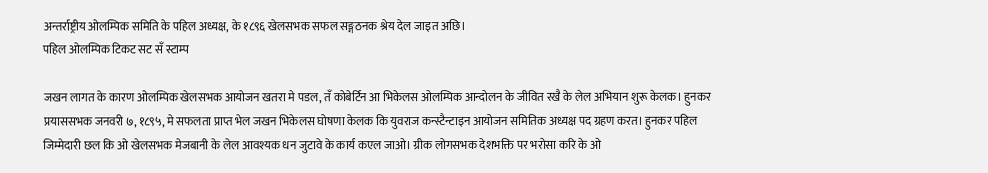अन्तर्राष्ट्रीय ओलम्पिक समिति के पहिल अध्यक्ष, के १८९६ खेलसभक सफल सङ्गठनक श्रेय देल जाइत अछि।
पहिल ओलम्पिक टिकट सट सँ स्टाम्प

जखन लागत के कारण ओलम्पिक खेलसभक आयोजन खतरा मे पडल, तँ कोबेर्टिन आ भिकेलस ओलम्पिक आन्दोलन के जीवित रखै के लेल अभियान शुरू केलक। हुनकर प्रयाससभक जनवरी ७, १८९५, मे सफलता प्राप्त भेल जखन भिकेलस घोषणा केलक कि युवराज कन्स्टैन्टाइन आयोजन समितिक अध्यक्ष पद ग्रहण करत। हुनकर पहिल जिम्मेदारी छल कि ओ खेलसभक मेजबानी के लेल आवश्यक धन जुटावे के कार्य कएल जाओ। ग्रीक लोगसभक देशभक्ति पर भरोसा करि के ओ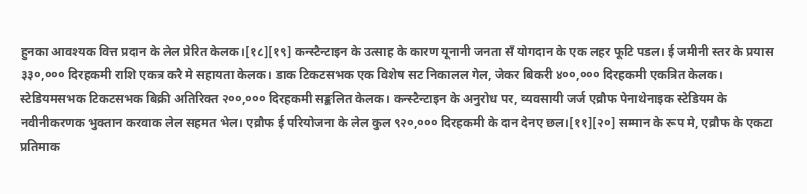हुनका आवश्यक वित्त प्रदान के लेल प्रेरित केलक।[१८][१९] कन्स्टैन्टाइन के उत्साह के कारण यूनानी जनता सँ योगदान के एक लहर फूटि पडल। ई जमीनी स्तर के प्रयास ३३०,००० दिरहकमी राशि एकत्र करै मे सहायता केलक। डाक टिकटसभक एक विशेष सट निकालल गेल, जेकर बिकरी ४००,००० दिरहकमी एकत्रित केलक। स्टेडियमसभक टिकटसभक बिक्री अतिरिक्त २००,००० दिरहकमी सङ्कलित केलक। कन्स्टैन्टाइन के अनुरोध पर, व्यवसायी जर्ज एव्रौफ पेनाथेनाइक स्टेडियम के नवीनीकरणक भुक्तान करवाक लेल सहमत भेल। एव्रौफ ई परियोजना के लेल कुल ९२०,००० दिरहकमी के दान देनए छल।[११][२०] सम्मान के रूप मे, एव्रौफ के एकटा प्रतिमाक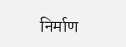निर्माण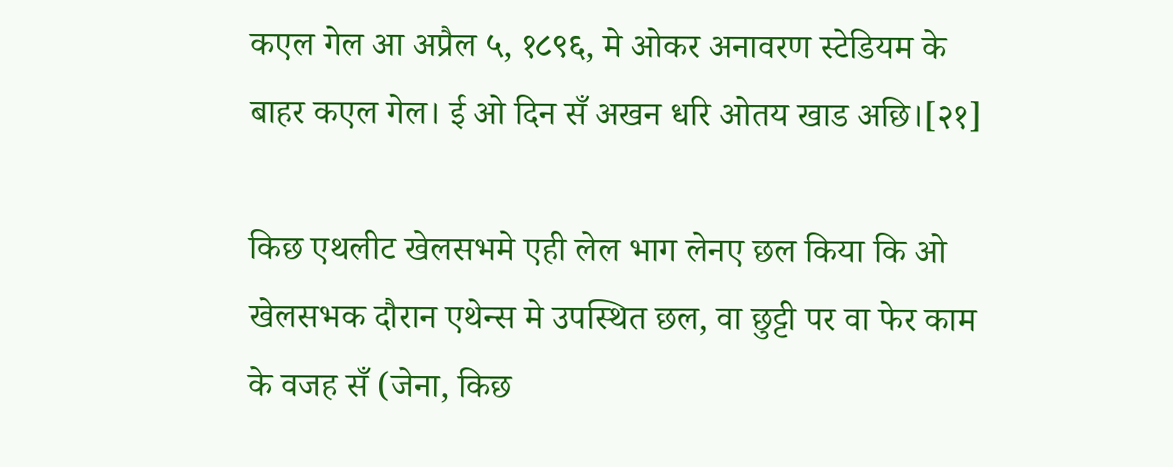कएल गेल आ अप्रैल ५, १८९६, मे ओकर अनावरण स्टेडियम के बाहर कएल गेल। ई ओ दिन सँ अखन धरि ओतय खाड अछि।[२१]

किछ एथलीट खेलसभमे एही लेल भाग लेनए छल किया कि ओ खेलसभक दौरान एथेन्स मे उपस्थित छल, वा छुट्टी पर वा फेर काम के वजह सँ (जेना, किछ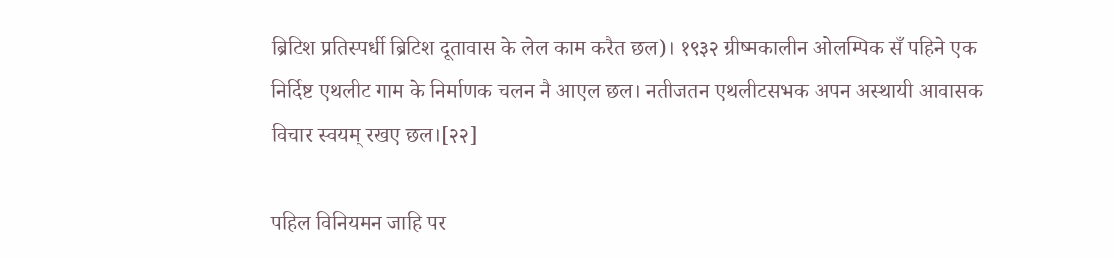ब्रिटिश प्रतिस्पर्धी ब्रिटिश दूतावास के लेल काम करैत छल)। १९३२ ग्रीष्मकालीन ओलम्पिक सँ पहिने एक निर्दिष्ट एथलीट गाम के निर्माणक चलन नै आएल छल। नतीजतन एथलीटसभक अपन अस्थायी आवासक विचार स्वयम् रखए छल।[२२]

पहिल विनियमन जाहि पर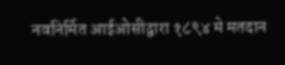नवनिर्मित आईओसीद्वारा १८९४ मे मतदान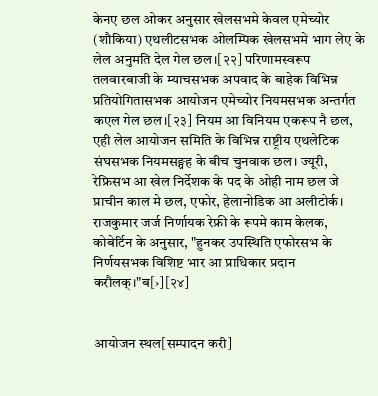केनए छल ओकर अनुसार खेलसभमे केवल एमेच्योर (शौकिया) एथलीटसभक ओलम्पिक खेलसभमे भाग लेए के लेल अनुमति देल गेल छल।[२२] परिणामस्वरूप तलवारबाजी के म्याचसभक अपवाद के बाहेक विभिन्न प्रतियोगितासभक आयोजन एमेच्योर नियमसभक अन्तर्गत कएल गेल छल।[२३] नियम आ विनियम एकरूप नै छल, एही लेल आयोजन समिति के विभिन्न राष्ट्रीय एथलेटिक संघसभक नियमसङ्ग्रह के बीच चुनवाक छल। ज्यूरी, रेफ्रिसभ आ खेल निर्देशक के पद के ओही नाम छल जे प्राचीन काल मे छल, एफोर, हेलानोडिक आ अलीटोर्क। राजकुमार जर्ज निर्णायक रेफ्री के रूपमे काम केलक, कोबेर्टिन के अनुसार, "हुनकर उपस्थिति एफोरसभ के निर्णयसभक विशिष्ट भार आ प्राधिकार प्रदान करौलक्।"ब[›][२४]


आयोजन स्थल[सम्पादन करी]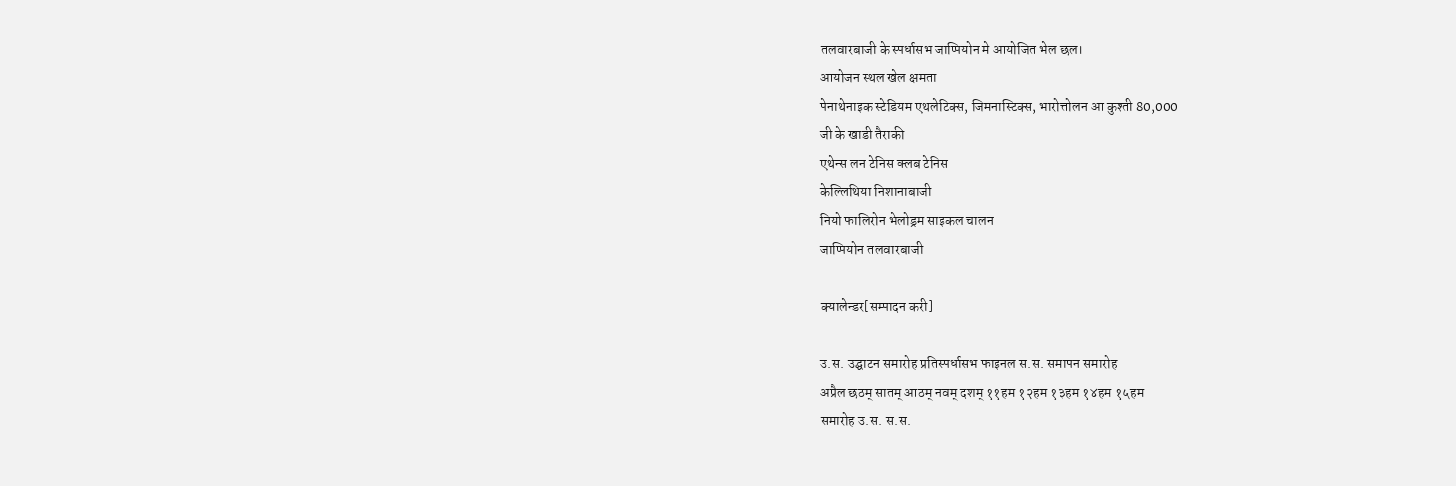तलवारबाजी के स्पर्धासभ जाप्पियोन मे आयोजित भेल छल।
आयोजन स्थल खेल क्षमता
पेनाथेनाइक स्टेडियम एथलेटिक्स, जिमनास्टिक्स, भारोत्तोलन आ कुश्ती 80,000
जी के खाडी तैराकी
एथेन्स लन टेनिस क्लब टेनिस
केल्लिथिया निशानाबाजी
नियो फालिरोन भेलोड्रम साइकल चालन
जाप्पियोन तलवारबाजी

क्यालेन्डर[सम्पादन करी]

उ.स. उद्घाटन समारोह प्रतिस्पर्धासभ फाइनल स.स. समापन समारोह
अप्रैल छठम् सातम् आठम् नवम् दशम् ११हम १२हम १३हम १४हम १५हम
समारोह उ.स. स.स.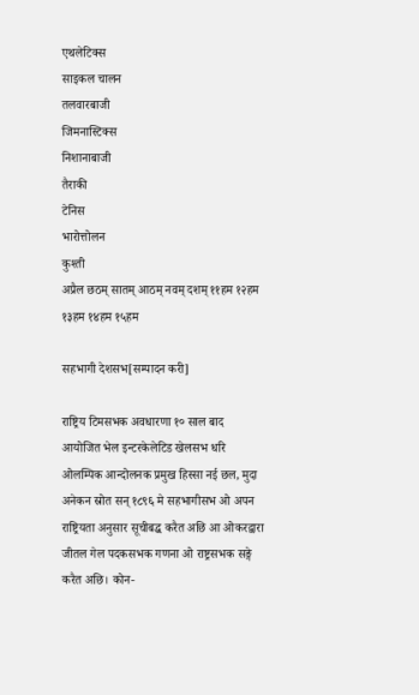एथलेटिक्स
साइकल चालन
तलवारबाजी
जिमनास्टिक्स
निशानाबाजी
तैराकी
टेनिस
भारोत्तोलन
कुश्ती
अप्रैल छठम् सातम् आठम् नवम् दशम् ११हम १२हम १३हम १४हम १५हम

सहभागी देशसभ[सम्पादन करी]

राष्ट्रिय टिमसभक अवधारणा १० साल बाद आयोजित भेल इन्टरकेलेटिड खेलसभ धरि ओलम्पिक आन्दोलनक प्रमुख हिस्सा नई छल, मुदा अनेकन स्रोत सन् १८९६ मे सहभागीसभ ओ अपन राष्ट्रियता अनुसार सूचीबद्ध करैत अछि आ ओकरद्वारा जीतल गेल पदकसभक गणना ओ राष्ट्रसभक सङ्गे करैत अछि। कोन-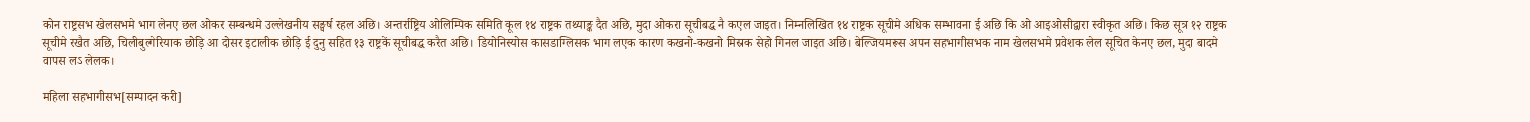कोन राष्ट्रसभ खेलसभमे भाग लेनए छल ओकर सम्बन्धमे उल्लेखनीय सङ्घर्ष रहल अछि। अन्तर्राष्ट्रिय ओलिम्पिक समिति कूल १४ राष्ट्रक तथ्याङ्क दैत अछि, मुदा ओकरा सूचीबद्ध नै कएल जाइत। निम्नलिखित १४ राष्ट्रक सूचीमे अधिक सम्भावना ई अछि कि ओ आइओसीद्वारा स्वीकृत अछि। किछ सूत्र १२ राष्ट्रक सूचीमे रखैत अछि, चिलीबुल्गेरियाक छोड़ि आ दोसर इटालीक छोड़ि ई दुनु सहित १३ राष्ट्रकें सूचीबद्ध करैत अछि। डियोनिस्योस कासडाग्लिसक भाग लएक कारण कखनो-कखनो मिस्रक सेहो गिनल जाइत अछि। बेल्जियमरूस अपन सहभागीसभक नाम खेलसभमे प्रवेशक लेल सूचित केनए छल, मुदा बादमे वापस लऽ लेलक।

महिला सहभागीसभ[सम्पादन करी]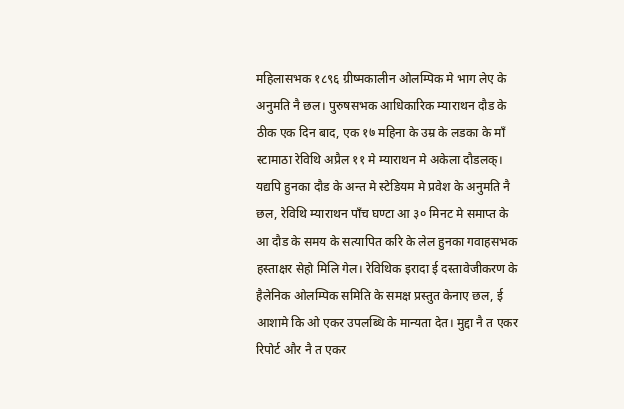महिलासभक १८९६ ग्रीष्मकालीन ओलम्पिक मे भाग लेए के अनुमति नै छल। पुरुषसभक आधिकारिक म्याराथन दौड के ठीक एक दिन बाद, एक १७ महिना के उम्र के लडका के माँ स्टामाठा रेविथि अप्रैल ११ मे म्याराथन मे अकेला दौडलक्। यद्यपि हुनका दौड के अन्त मे स्टेडियम मे प्रवेश के अनुमति नै छल, रेविथि म्याराथन पाँच घण्टा आ ३० मिनट मे समाप्त के आ दौड के समय के सत्यापित करि के लेल हुनका गवाहसभक हस्ताक्षर सेहो मिलि गेल। रेविथिक इरादा ई दस्तावेजीकरण के हैलेनिक ओलम्पिक समिति के समक्ष प्रस्तुत केनाए छल, ई आशामे कि ओ एकर उपलब्धि के मान्यता देत। मुद्दा नै त एकर रिपोर्ट और नै त एकर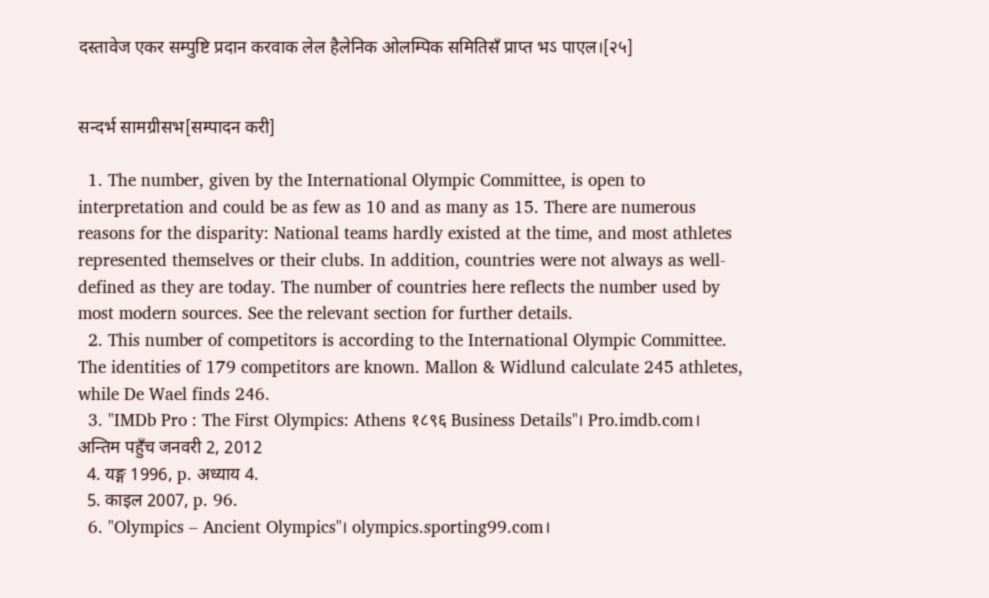दस्तावेज एकर सम्पुष्टि प्रदान करवाक लेल हैलेनिक ओलम्पिक समितिसँ प्राप्त भऽ पाएल।[२५]


सन्दर्भ सामग्रीसभ[सम्पादन करी]

  1. The number, given by the International Olympic Committee, is open to interpretation and could be as few as 10 and as many as 15. There are numerous reasons for the disparity: National teams hardly existed at the time, and most athletes represented themselves or their clubs. In addition, countries were not always as well-defined as they are today. The number of countries here reflects the number used by most modern sources. See the relevant section for further details.
  2. This number of competitors is according to the International Olympic Committee. The identities of 179 competitors are known. Mallon & Widlund calculate 245 athletes, while De Wael finds 246.
  3. "IMDb Pro : The First Olympics: Athens १८९६ Business Details"। Pro.imdb.com। अन्तिम पहुँच जनवरी 2, 2012
  4. यङ्ग 1996, p. अध्याय 4.
  5. काइल 2007, p. 96.
  6. "Olympics – Ancient Olympics"। olympics.sporting99.com।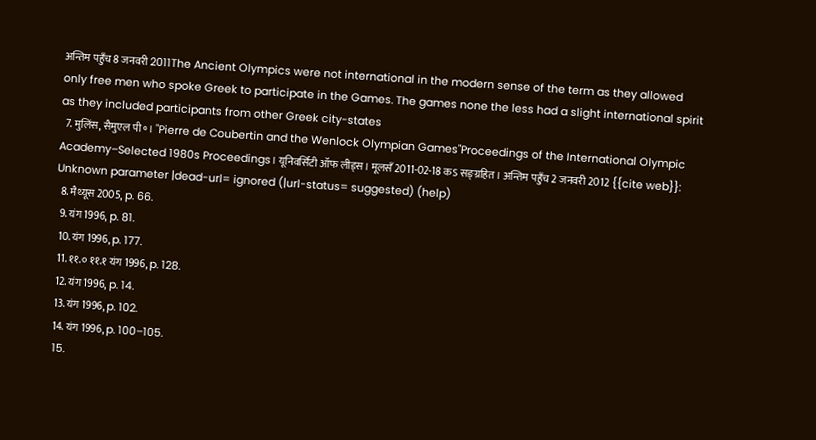अन्तिम पहुँच 8 जनवरी 2011The Ancient Olympics were not international in the modern sense of the term as they allowed only free men who spoke Greek to participate in the Games. The games none the less had a slight international spirit as they included participants from other Greek city-states
  7. मुलिंस, सैमुएल पी॰। "Pierre de Coubertin and the Wenlock Olympian Games"Proceedings of the International Olympic Academy–Selected 1980s Proceedings। यूनिवर्सिटी ऑफ लीड्स। मूलसँ 2011-02-18 कऽ सङ्ग्रहित। अन्तिम पहुँच 2 जनवरी 2012 {{cite web}}: Unknown parameter |dead-url= ignored (|url-status= suggested) (help)
  8. मैथ्यूस 2005, p. 66.
  9. यंग 1996, p. 81.
  10. यंग 1996, p. 177.
  11. ११.० ११.१ यंग 1996, p. 128.
  12. यंग 1996, p. 14.
  13. यंग 1996, p. 102.
  14. यंग 1996, p. 100–105.
  15.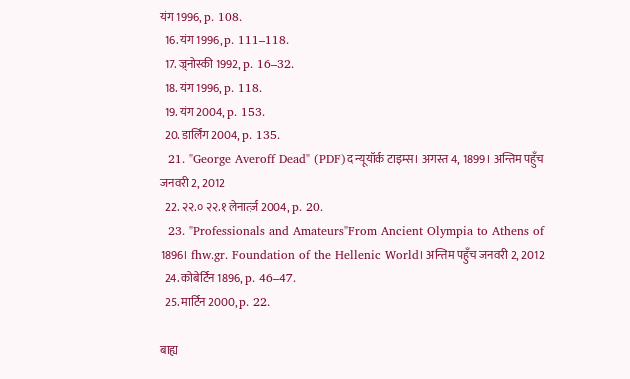यंग 1996, p. 108.
  16. यंग 1996, p. 111–118.
  17. ज्र्नोस्की 1992, p. 16–32.
  18. यंग 1996, p. 118.
  19. यंग 2004, p. 153.
  20. डार्लिंग 2004, p. 135.
  21. "George Averoff Dead" (PDF)द न्यूयॉर्क टाइम्स। अगस्त 4, 1899। अन्तिम पहुँच जनवरी 2, 2012
  22. २२.० २२.१ लेनार्त्ज़ 2004, p. 20.
  23. "Professionals and Amateurs"From Ancient Olympia to Athens of 1896। fhw.gr. Foundation of the Hellenic World। अन्तिम पहुँच जनवरी 2, 2012
  24. कोबेर्टिन 1896, p. 46–47.
  25. मार्टिन 2000, p. 22.

बाह्य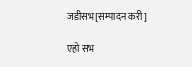जडीसभ[सम्पादन करी]

एहो सभ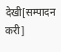देखी[सम्पादन करी]